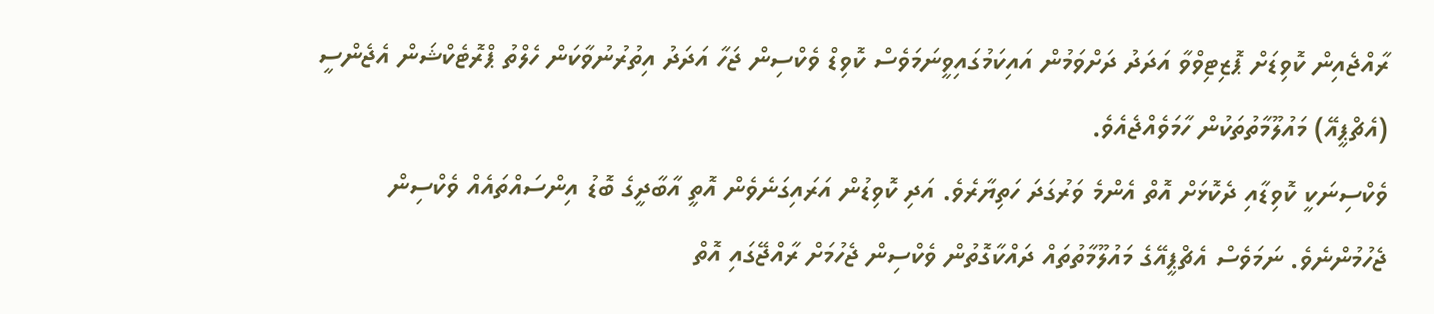ރާއްޖެއިން ކޮވިޑަށް ޕޮޒިޓިވްވާ އަދަދު ދަށްވަމުން އައިކަމުގައިވީނަމަވެސް ކޮވިޑް ވެކްސިން ޖަހާ އަދަދު އިތުރުނުވާކަން ހެލްތު ޕްރޮޓެކްޝަން އެޖެންސީ (އެޗްޕީއޭ) މައުލޫމާތުތަކުން ހާމަވެއްޖެއެވެ.
ވެކްސިނަކީ ކޮވިޑާއި ދެކޮޅަށް އޮތް އެންމެ ވަރުގަދަ ހަތިޔާރެވެ. އަދި ކޮވިޑުން އަރައިގަނެވެން އޮތީ އާބާދީގެ ބޮޑު އިންސައްތައެއް ވެކްސިން ޖެހުމުންނެވެ. ނަމަވެސް އެޗްޕީއޭގެ މައުލޫމާތުތައް ދައްކާގޮތުން ވެކްސިން ޖެހުމަށް ރާއްޖޭގައި އޮތް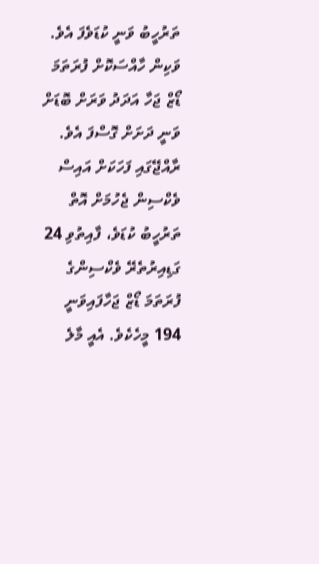ތަރުހީބު ވަނީ ކުޑަވެފަ އެވެ. ވަކިން ހާއްސަކޮށް ފުރަތަމަ ޑޯޒް ޖަހާ އަދަދު ވަރަށް ބޮޑަށް ވަނީ ދަށަށް ގޮސްފަ އެވެ.
ރާއްޖޭގައި ފަހަކަށް އައިސް ވެކްސިން ޖެހުމަށް އޮތް ތަރުހީބު ކުޑަވެ، ފާއިތުވި 24 ގަޑިއިރުތެރޭ ވެކްސިންގެ ފުރަތަމަ ޑޯޒް ޖަހާފައިވަނީ 194 މީހެކެވެ. އެއީ މާލެ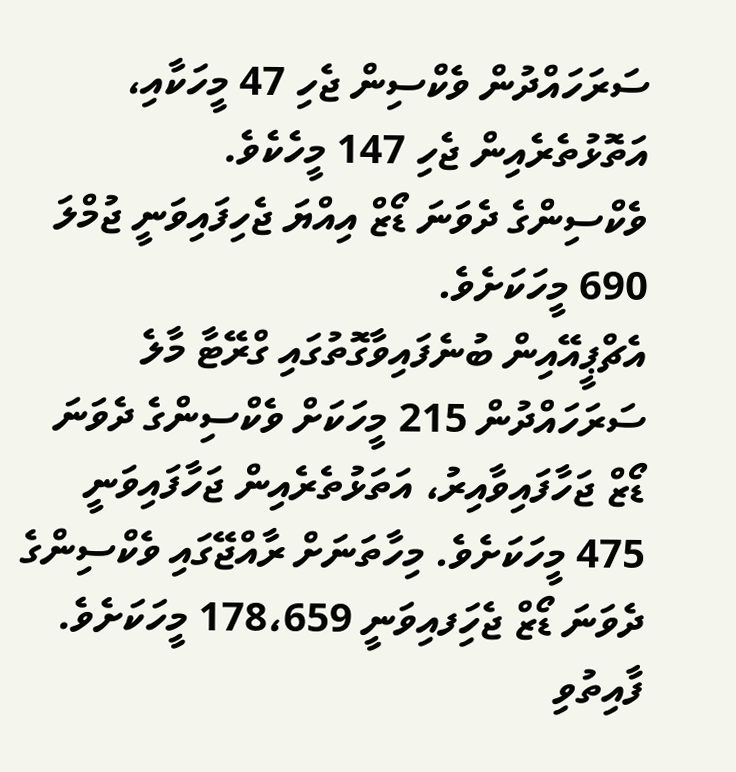ސަރަހައްދުން ވެކްސިން ޖެހި 47 މީހަކާއި، އަތޮޅުތެރެއިން ޖެހި 147 މީހެކެވެ.
ވެކްސިންގެ ދެވަނަ ޑޯޒް އިއްޔަ ޖެހިފައިވަނީ ޖުމްލަ 690 މީހަކަށެވެ.
އެޗްޕީއޭއިން ބުނެފައިވާގޮތުގައި ގްރޭޓާ މާލެ ސަރަހައްދުން 215 މީހަކަށް ވެކްސިންގެ ދެވަނަ ޑޯޒް ޖަހާފައިވާއިރު، އަތަޅުތެރެއިން ޖަހާފައިވަނީ 475 މީހަކަށެވެ. މިހާތަނަށް ރާއްޖޭގައި ވެކްސިންގެ ދެވަނަ ޑޯޒް ޖެހިަފއިވަނީ 178،659 މީހަކަށެވެ.
ފާއިތުވި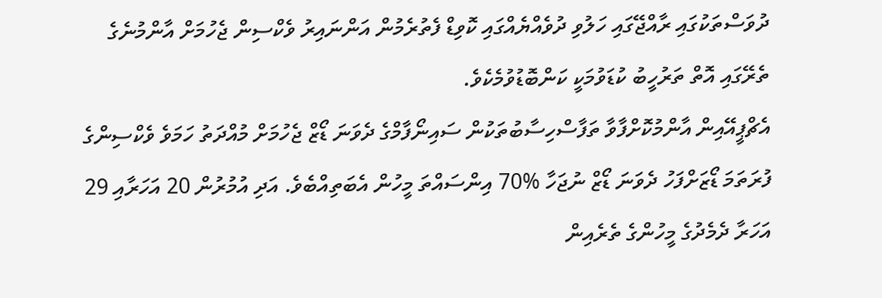ދުވަސްތަކުގައި ރާއްޖޭގައި ހަލުވި ދުވެއްޔެއްގައި ކޮވިޑް ފެތުރެމުން އަންނައިރު ވެކްސިން ޖެހުމަށް އާންމުނެގެ ތެރޭގައި އޮތް ތަރުހީބު ކުޑަވުމަކީ ކަންބޮޑުވުމެކެވެ.
އެޗްޕީއޭއިން އާންމުކޮށްފާވާ ތަފާސްހިސާބުތަކުން ސައިނޯފާމްގެ ދެވަނަ ޑޯޒް ޖެހުމަށް މުއްދަތު ހަމަވެ ވެކްސިންގެ ފުރަތަމަ ޑޯޒަށްފަހު ދެވަނަ ޑޯޒް ނުޖަހާ %70 އިންސައްތަ މީހުން އެބަތިއްބެވެ. އަދި އުމުރުން 20 އަހަރާއި 29 އަހަރާ ދެމެދުގެ މީހުންގެ ތެރެއިން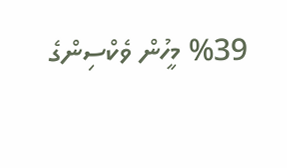%39 މީހުން ވެކްސިންގެ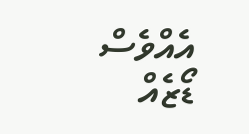އެއްވެސް ޑޯޒެއް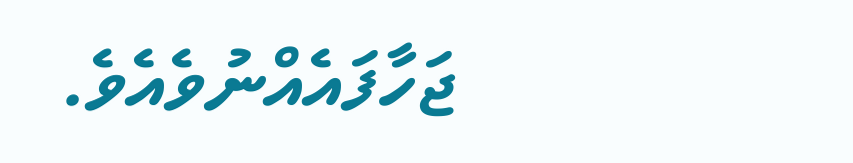ޖަހާފައެއްނުވެއެވެ.